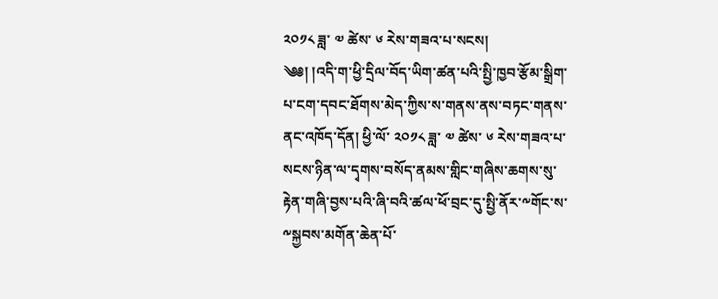༢༠༡༨ ཟླ་ ༧ ཚེས་ ༦ རེས་གཟའ་པ་སངས།
༄༅། །འདི་ག་ཕྱི་དྲིལ་བོད་ཡིག་ཚན་པའི་སྤྱི་ཁྱབ་རྩོམ་སྒྲིག་པ་ངག་དབང་ཐོགས་མེད་ཀྱིས་ས་གནས་ནས་བཏང་གནས་ནང་འཁོད་དོན། ཕྱི་ལོ་ ༢༠༡༨ ཟླ་ ༧ ཚེས་ ༦ རེས་གཟའ་པ་སངས་ཉིན་ལ་དྭགས་བསོད་ནམས་གླིང་གཞིས་ཆགས་སུ་རྟེན་གཞི་བྱས་པའི་ཞི་བའི་ཚལ་ཕོ་བྲང་དུ་སྤྱི་ནོར་༸གོང་ས་༸སྐྱབས་མགོན་ཆེན་པོ་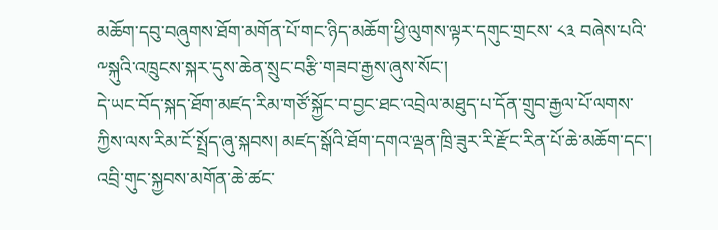མཆོག་དབུ་བཞུགས་ཐོག་མགོན་པོ་གང་ཉིད་མཆོག་ཕྱི་ལུགས་ལྟར་དགུང་གྲངས་ ༨༣ བཞེས་པའི་༸སྐུའི་འཁྲུངས་སྐར་དུས་ཆེན་སྲུང་བརྩི་གཟབ་རྒྱས་ཞུས་སོང་།
དེ་ཡང་བོད་སྐད་ཐོག་མཛད་རིམ་གཙོ་སྐྱོང་བ་བྱང་ཐང་འབྲེལ་མཐུད་པ་དོན་གྲུབ་རྒྱལ་པོ་ལགས་ཀྱིས་ལས་རིམ་ངོ་སྤྲོད་ཞུ་སྐབས། མཛད་སྒོའི་ཐོག་དགའ་ལྡན་ཁྲི་ཟུར་རི་རྫོང་རིན་པོ་ཆེ་མཆོག་དང་། འབྲི་གུང་སྐྱབས་མགོན་ཆེ་ཚང་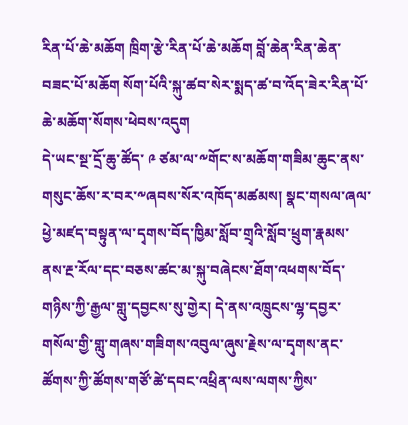རིན་པོ་ཆེ་མཆོག ཁྲིག་རྩེ་རིན་པོ་ཆེ་མཆོག བློ་ཆེན་རིན་ཆེན་བཟང་པོ་མཆོག སོག་པོའི་སྐུ་ཚབ་སེར་སྨད་ཚ་བ་འོད་ཟེར་རིན་པོ་ཆེ་མཆོག་སོགས་ཕེབས་འདུག
དེ་ཡང་སྔ་དྲོ་ཆུ་ཚོད་ ༩ ཙམ་ལ་༸གོང་ས་མཆོག་གཟིམ་ཆུང་ནས་གསུང་ཆོས་ར་བར་༸ཞབས་སོར་འཁོད་མཚམས། སྣང་གསལ་ཞལ་ཕྱེ་མཛད་བསྟུན་ལ་དྭགས་བོད་ཁྱིམ་སློབ་གྲྭའི་སློབ་ཕྲུག་རྣམས་ནས་རྔ་རོལ་དང་བཅས་ཚང་མ་སྐུ་བཞེངས་ཐོག་འཕགས་བོད་གཉིས་ཀྱི་རྒྱལ་གླུ་དབྱངས་སུ་གྱེར། དེ་ནས་འཁྲུངས་ལྷ་དབྱར་གསོལ་གྱི་གླུ་གཞས་གཟིགས་འབུལ་ཞུས་རྗེས་ལ་དྭགས་ནང་ཚོགས་ཀྱི་ཚོགས་གཙོ་ཚེ་དབང་འཕྲིན་ལས་ལགས་ཀྱིས་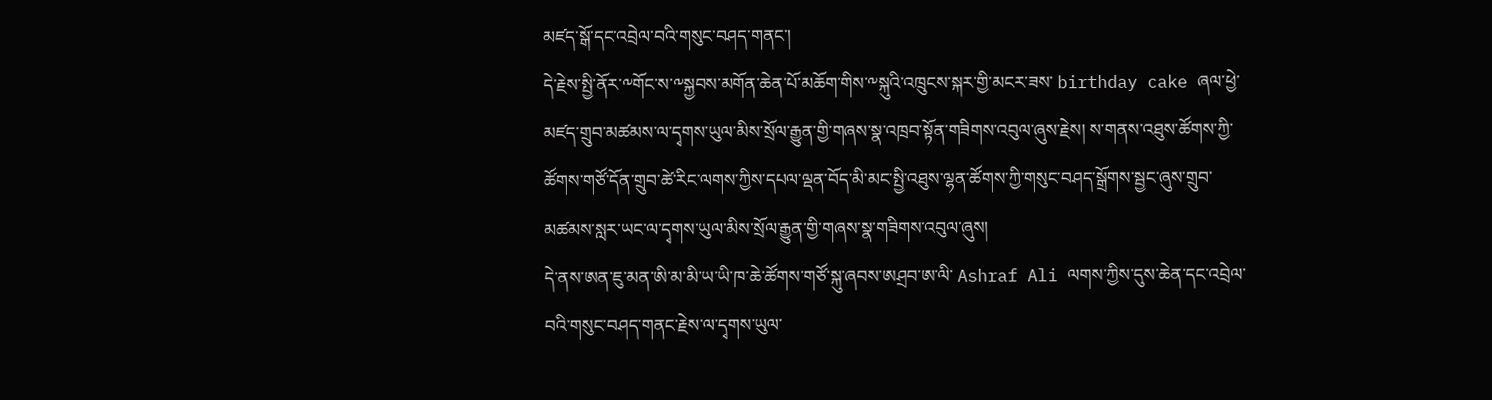མཛད་སྒོ་དང་འབྲེལ་བའི་གསུང་བཤད་གནང་།
དེ་རྗེས་སྤྱི་ནོར་༸གོང་ས་༸སྐྱབས་མགོན་ཆེན་པོ་མཆོག་གིས་༸སྐུའི་འཁྲུངས་སྐར་གྱི་མངར་ཟས་ birthday cake ཞལ་ཕྱེ་མཛད་གྲུབ་མཚམས་ལ་དྭགས་ཡུལ་མིས་སྲོལ་རྒྱུན་གྱི་གཞས་སྣ་འཁྲབ་སྟོན་གཟིགས་འབུལ་ཞུས་རྗེས། ས་གནས་འཐུས་ཚོགས་ཀྱི་ཚོགས་གཙོ་དོན་གྲུབ་ཚེ་རིང་ལགས་ཀྱིས་དཔལ་ལྡན་བོད་མི་མང་སྤྱི་འཐུས་ལྷན་ཚོགས་ཀྱི་གསུང་བཤད་སྒྲོགས་སྦྱང་ཞུས་གྲུབ་མཚམས་སླར་ཡང་ལ་དྭགས་ཡུལ་མིས་སྲོལ་རྒྱུན་གྱི་གཞས་སྣ་གཟིགས་འབུལ་ཞུས།
དེ་ནས་ཨན་ཇུ་མན་ཨི་མ་མི་ཡ་ཡི་ཁ་ཆེ་ཚོགས་གཙོ་སྐུ་ཞབས་ཨཤྲབ་ཨ་ལི་ Ashraf Ali ལགས་ཀྱིས་དུས་ཆེན་དང་འབྲེལ་བའི་གསུང་བཤད་གནང་རྗེས་ལ་དྭགས་ཡུལ་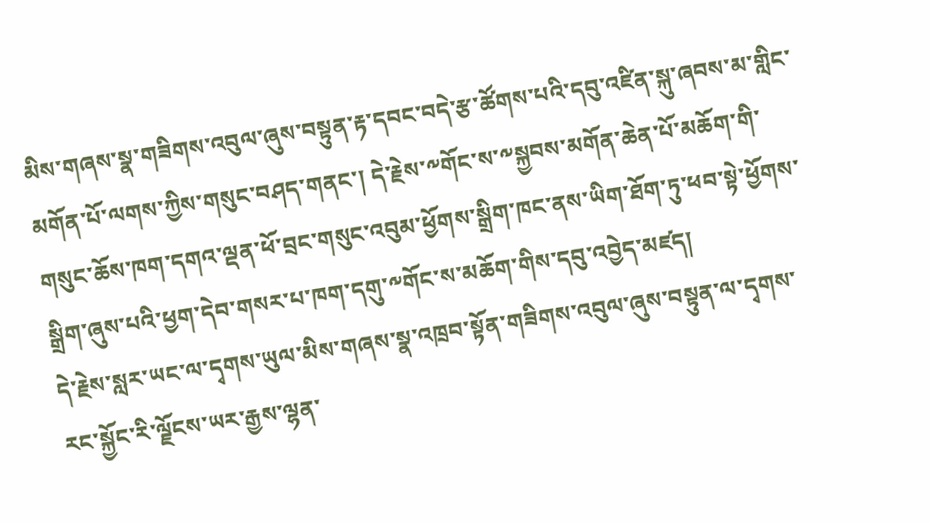མིས་གཞས་སྣ་གཟིགས་འབུལ་ཞུས་བསྟུན་རྟ་དབང་བདེ་རྩ་ཚོགས་པའི་དབུ་འཛིན་སྐུ་ཞབས་མ་གླིང་མགོན་པོ་ལགས་ཀྱིས་གསུང་བཤད་གནང་། དེ་རྗེས་༸གོང་ས་༸སྐྱབས་མགོན་ཆེན་པོ་མཆོག་གི་གསུང་ཆོས་ཁག་དགའ་ལྡན་ཕོ་བྲང་གསུང་འབུམ་ཕྱོགས་སྒྲིག་ཁང་ནས་ཡིག་ཐོག་ཏུ་ཕབ་སྟེ་ཕྱོགས་སྒྲིག་ཞུས་པའི་ཕྱག་དེབ་གསར་པ་ཁག་དགུ་༸གོང་ས་མཆོག་གིས་དབུ་འབྱེད་མཛད།
དེ་རྗེས་སླར་ཡང་ལ་དྭགས་ཡུལ་མིས་གཞས་སྣ་འཁྲབ་སྟོན་གཟིགས་འབུལ་ཞུས་བསྟུན་ལ་དྭགས་རང་སྐྱོང་རི་ལྗོངས་ཡར་རྒྱས་ལྷན་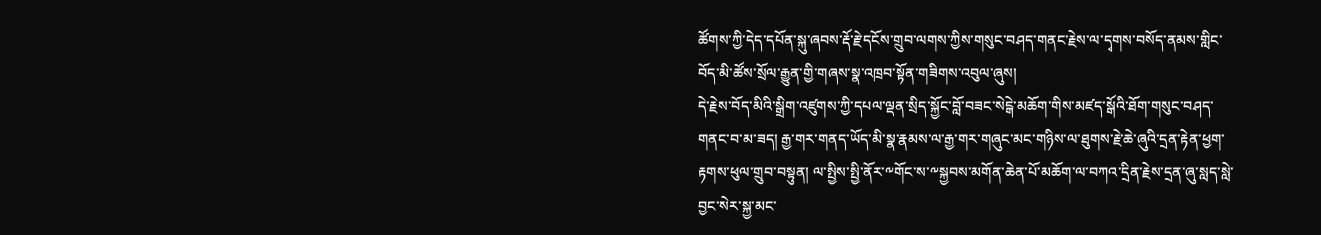ཚོགས་ཀྱི་དེད་དཔོན་སྐུ་ཞབས་རྡོ་རྗེ་དངོས་གྲུབ་ལགས་ཀྱིས་གསུང་བཤད་གནང་རྗེས་ལ་དྭགས་བསོད་ནམས་གླིང་བོད་མི་ཚོས་སྲོལ་རྒྱུན་གྱི་གཞས་སྣ་འཁྲབ་སྟོན་གཟིགས་འབུལ་ཞུས།
དེ་རྗེས་བོད་མིའི་སྒྲིག་འཛུགས་ཀྱི་དཔལ་ལྡན་སྲིད་སྐྱོང་བློ་བཟང་སེངྒེ་མཆོག་གིས་མཛད་སྒོའི་ཐོག་གསུང་བཤད་གནང་བ་མ་ཟད། རྒྱ་གར་གནད་ཡོད་མི་སྣ་རྣམས་ལ་རྒྱ་གར་གཞུང་མང་གཉིས་ལ་ཐུགས་རྗེ་ཆེ་ཞུའི་དྲན་རྟེན་ཕྱག་རྟགས་ཕུལ་གྲུབ་བསྟུན། ལ་སྤྱིས་སྤྱི་ནོར་༸གོང་ས་༸སྐྱབས་མགོན་ཆེན་པོ་མཆོག་ལ་བཀའ་དྲིན་རྗེས་དྲན་ཞུ་སླད་སླེ་བྱང་སེར་སྐྱ་མང་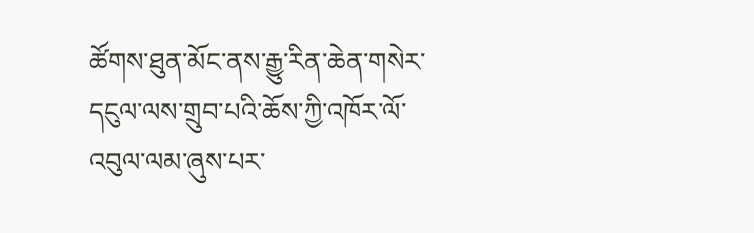ཚོགས་ཐུན་མོང་ནས་རྒྱུ་རིན་ཆེན་གསེར་དངུལ་ལས་གྲུབ་པའི་ཆོས་ཀྱི་འཁོར་ལོ་འབུལ་ལམ་ཞུས་པར་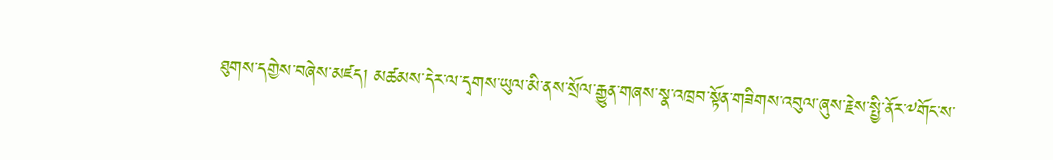ཐུགས་དགྱེས་བཞེས་མཛད། མཚམས་དེར་ལ་དྭགས་ཡུལ་མི་ནས་སྲོལ་རྒྱུན་གཞས་སྣ་འཁྲབ་སྟོན་གཟིགས་འབུལ་ཞུས་རྗེས་སྤྱི་ནོར་༸གོང་ས་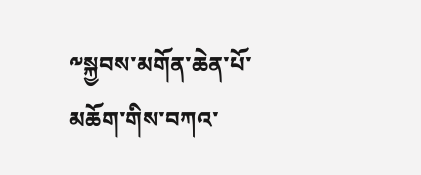༸སྐྱབས་མགོན་ཆེན་པོ་མཆོག་གིས་བཀའ་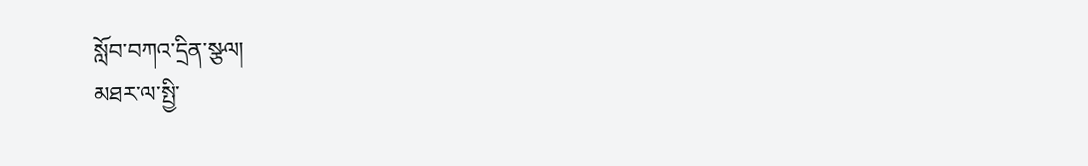སློབ་བཀའ་དྲིན་སྩལ།
མཐར་ལ་སྤྱི་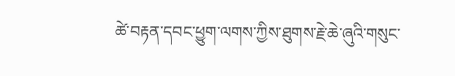ཚེ་བརྟན་དབང་ཕྱུག་ལགས་ཀྱིས་ཐུགས་རྗེ་ཆེ་ཞུའི་གསུང་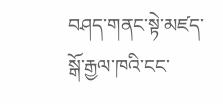བཤད་གནང་སྟེ་མཛད་སྒོ་རྒྱལ་ཁའི་ངང་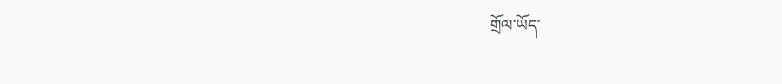གྲོལ་ཡོད་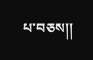པ་བཅས།།